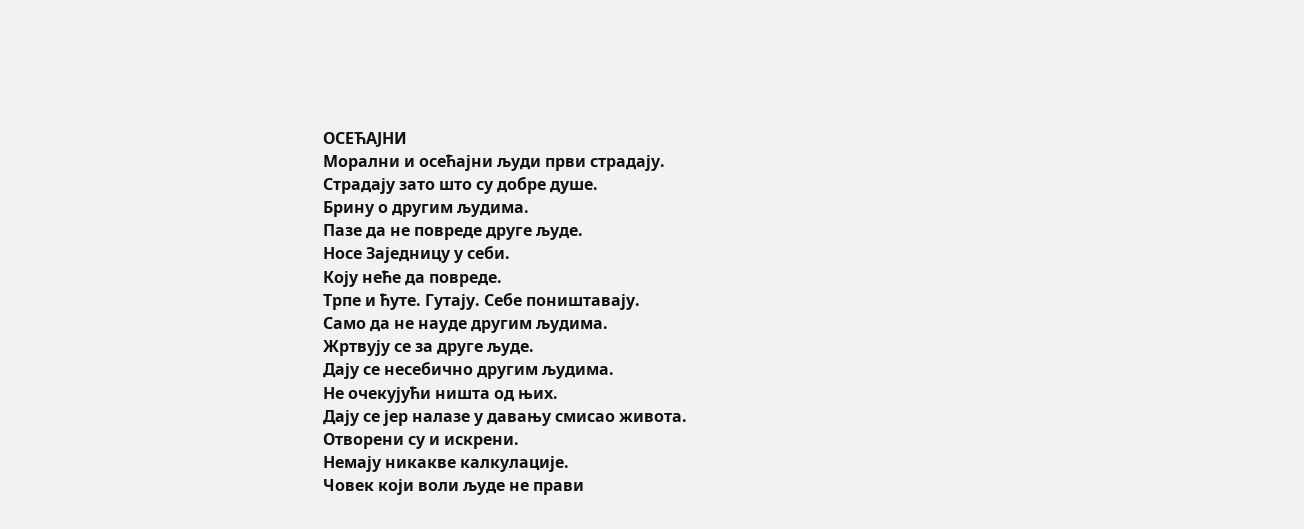ОСЕЋАЈНИ
Морални и осећајни људи први страдају.
Страдају зато што су добре душе.
Брину о другим људима.
Пазе да не повреде друге људе.
Носе Заједницу у себи.
Коју неће да повреде.
Трпе и ћуте. Гутају. Себе поништавају.
Само да не науде другим људима.
Жртвују се за друге људе.
Дају се несебично другим људима.
Не очекујући ништа од њих.
Дају се јер налазе у давању смисао живота.
Отворени су и искрени.
Немају никакве калкулације.
Човек који воли људе не прави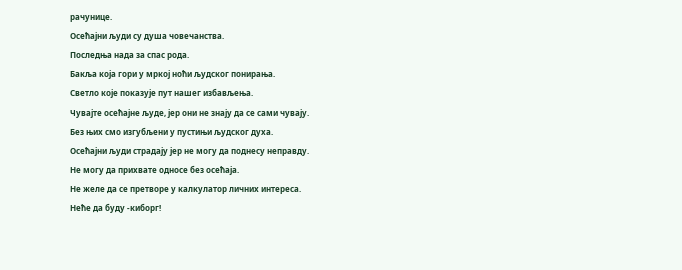рачунице.
Осећајни људи су душа човечанства.
Последња нада за спас рода.
Бакља која гори у мркој ноћи људског понирања.
Светло које показује пут нашег избављења.
Чувајте осећајне људе, јер они не знају да се сами чувају.
Без њих смо изгубљени у пустињи људског духа.
Осећајни људи страдају јер не могу да поднесу неправду.
Не могу да прихвате односе без осећаја.
Не желе да се претворе у калкулатор личних интереса.
Неће да буду -киборг!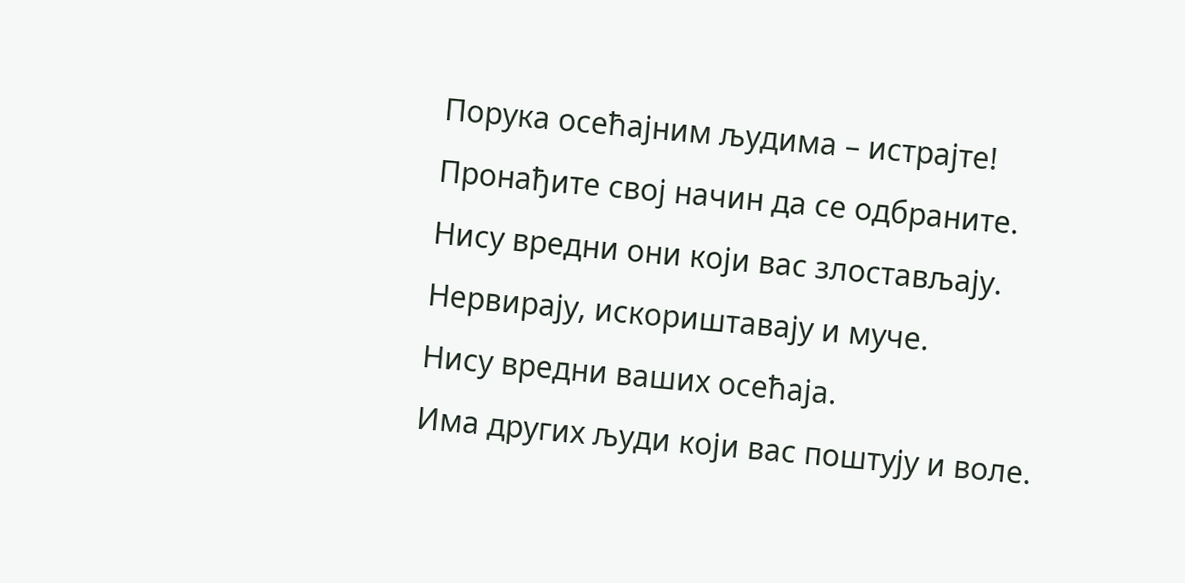Порука осећајним људима – истрајте!
Пронађите свој начин да се одбраните.
Нису вредни они који вас злостављају.
Нервирају, искориштавају и муче.
Нису вредни ваших осећаја.
Има других људи који вас поштују и воле.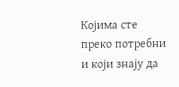Којима сте преко потребни и који знају да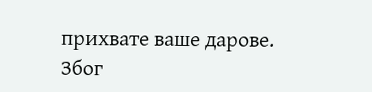прихвате ваше дарове.
Због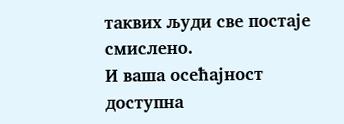таквих људи све постаје смислено.
И ваша осећајност доступна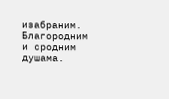изабраним.
Благородним и сродним душама.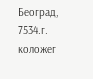Београд, 7534.г. коложег